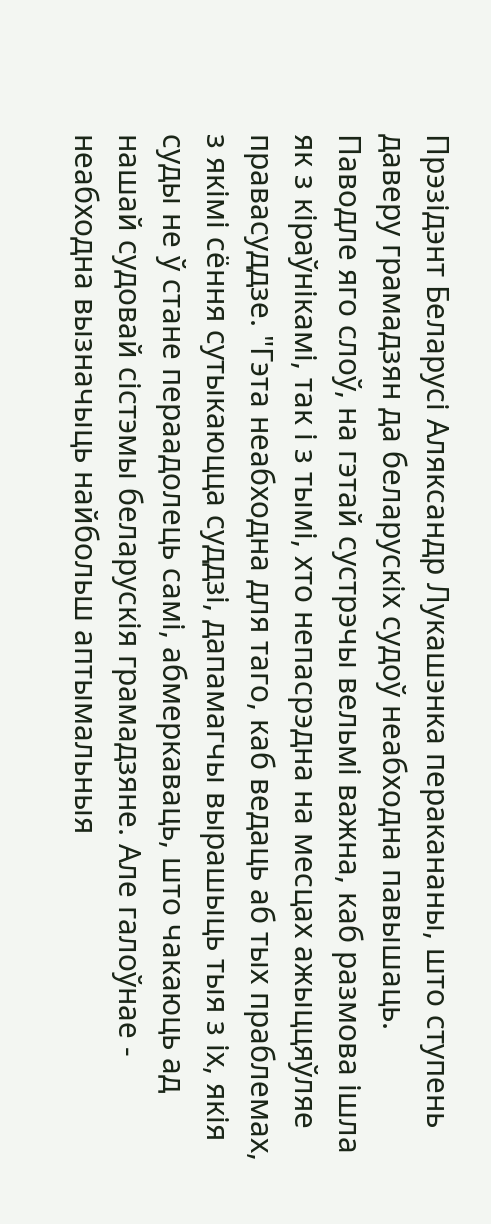Прэзідэнт Беларусі Аляксандр Лукашэнка перакананы, што ступень даверу грамадзян да беларускіх судоў неабходна павышаць.
Паводле яго слоў, на гэтай сустрэчы вельмі важна, каб размова ішла як з кіраўнікамі, так і з тымі, хто непасрэдна на месцах ажыццяўляе правасуддзе. "Гэта неабходна для таго, каб ведаць аб тых праблемах, з якімі сёння сутыкаюцца суддзі, дапамагчы вырашыць тыя з іх, якія суды не ў стане пераадолець самі, абмеркаваць, што чакаюць ад нашай судовай сістэмы беларускія грамадзяне. Але галоўнае - неабходна вызначыць найбольш аптымальныя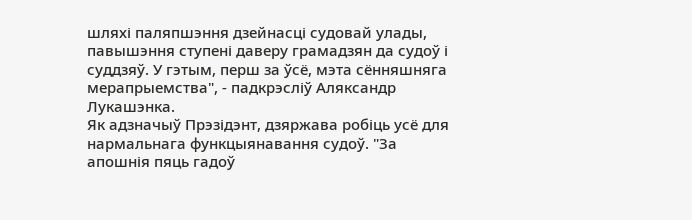шляхі паляпшэння дзейнасці судовай улады, павышэння ступені даверу грамадзян да судоў і суддзяў. У гэтым, перш за ўсё, мэта сённяшняга мерапрыемства", - падкрэсліў Аляксандр Лукашэнка.
Як адзначыў Прэзідэнт, дзяржава робіць усё для нармальнага функцыянавання судоў. "За апошнія пяць гадоў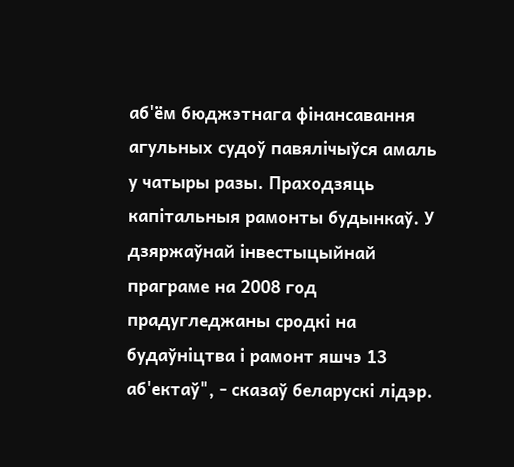аб'ём бюджэтнага фінансавання агульных судоў павялічыўся амаль у чатыры разы. Праходзяць капітальныя рамонты будынкаў. У дзяржаўнай інвестыцыйнай праграме на 2008 год прадугледжаны сродкі на будаўніцтва і рамонт яшчэ 13 аб'ектаў", - сказаў беларускі лідэр.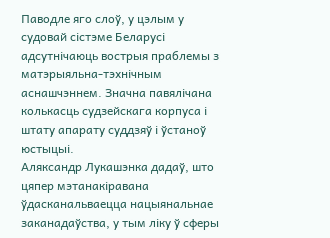Паводле яго слоў, у цэлым у судовай сістэме Беларусі адсутнічаюць вострыя праблемы з матэрыяльна-тэхнічным аснашчэннем. Значна павялічана колькасць судзейскага корпуса і штату апарату суддзяў і ўстаноў юстыцыі.
Аляксандр Лукашэнка дадаў, што цяпер мэтанакіравана ўдасканальваецца нацыянальнае заканадаўства, у тым ліку ў сферы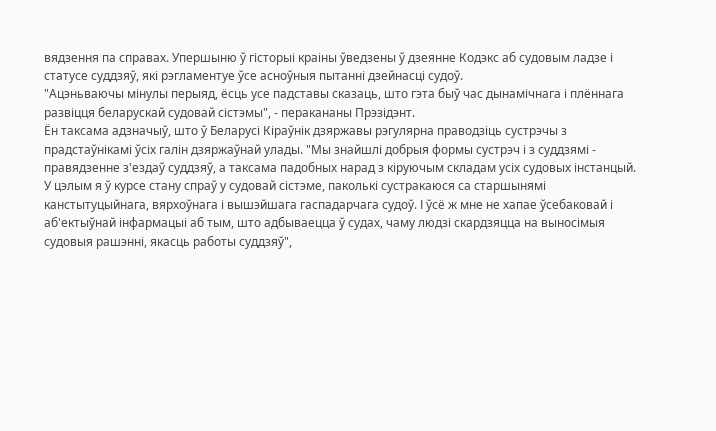вядзення па справах. Упершыню ў гісторыі краіны ўведзены ў дзеянне Кодэкс аб судовым ладзе і статусе суддзяў, які рэгламентуе ўсе асноўныя пытанні дзейнасці судоў.
"Ацэньваючы мінулы перыяд, ёсць усе падставы сказаць, што гэта быў час дынамічнага і плённага развіцця беларускай судовай сістэмы", - перакананы Прэзідэнт.
Ён таксама адзначыў, што ў Беларусі Кіраўнік дзяржавы рэгулярна праводзіць сустрэчы з прадстаўнікамі ўсіх галін дзяржаўнай улады. "Мы знайшлі добрыя формы сустрэч і з суддзямі - правядзенне з'ездаў суддзяў, а таксама падобных нарад з кіруючым складам усіх судовых інстанцый. У цэлым я ў курсе стану спраў у судовай сістэме, паколькі сустракаюся са старшынямі канстытуцыйнага, вярхоўнага і вышэйшага гаспадарчага судоў. І ўсё ж мне не хапае ўсебаковай і аб'ектыўнай інфармацыі аб тым, што адбываецца ў судах, чаму людзі скардзяцца на выносімыя судовыя рашэнні, якасць работы суддзяў",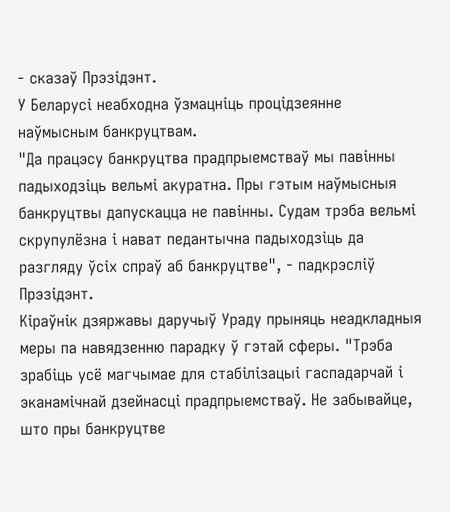- сказаў Прэзідэнт.
У Беларусі неабходна ўзмацніць процідзеянне наўмысным банкруцтвам.
"Да працэсу банкруцтва прадпрыемстваў мы павінны падыходзіць вельмі акуратна. Пры гэтым наўмысныя банкруцтвы дапускацца не павінны. Судам трэба вельмі скрупулёзна і нават педантычна падыходзіць да разгляду ўсіх спраў аб банкруцтве", - падкрэсліў Прэзідэнт.
Кіраўнік дзяржавы даручыў Ураду прыняць неадкладныя меры па навядзенню парадку ў гэтай сферы. "Трэба зрабіць усё магчымае для стабілізацыі гаспадарчай і эканамічнай дзейнасці прадпрыемстваў. Не забывайце, што пры банкруцтве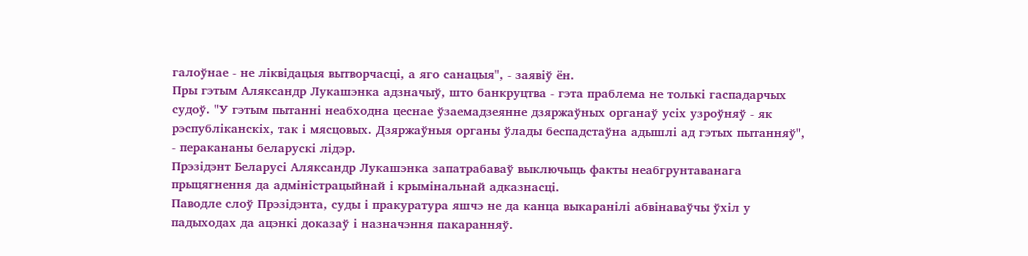галоўнае - не ліквідацыя вытворчасці, а яго санацыя", - заявіў ён.
Пры гэтым Аляксандр Лукашэнка адзначыў, што банкруцтва - гэта праблема не толькі гаспадарчых судоў. "У гэтым пытанні неабходна цеснае ўзаемадзеянне дзяржаўных органаў усіх узроўняў - як рэспубліканскіх, так і мясцовых. Дзяржаўныя органы ўлады беспадстаўна адышлі ад гэтых пытанняў", - перакананы беларускі лідэр.
Прэзідэнт Беларусі Аляксандр Лукашэнка запатрабаваў выключыць факты неабгрунтаванага прыцягнення да адміністрацыйнай і крымінальнай адказнасці.
Паводле слоў Прэзідэнта, суды і пракуратура яшчэ не да канца выкаранілі абвінаваўчы ўхіл у падыходах да ацэнкі доказаў і назначэння пакаранняў.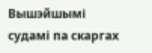Вышэйшымі судамі па скаргах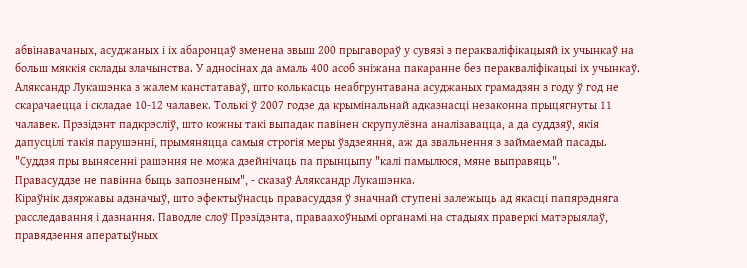абвінавачаных, асуджаных і іх абаронцаў зменена звыш 200 прыгавораў у сувязі з перакваліфікацыяй іх учынкаў на больш мяккія склады злачынства. У адносінах да амаль 400 асоб зніжана пакаранне без перакваліфікацыі іх учынкаў. Аляксандр Лукашэнка з жалем канстатаваў, што колькасць неабгрунтавана асуджаных грамадзян з году ў год не скарачаецца і складае 10-12 чалавек. Толькі ў 2007 годзе да крымінальнай адказнасці незаконна прыцягнуты 11 чалавек. Прэзідэнт падкрэсліў, што кожны такі выпадак павінен скрупулёзна аналізавацца, а да суддзяў, якія дапусцілі такія парушэнні, прымяняцца самыя строгія меры ўздзеяння, аж да звальнення з займаемай пасады. "Суддзя пры вынясенні рашэння не можа дзейнічаць па прынцыпу "калі памылюся, мяне выправяць".
Правасуддзе не павінна быць запозненым", - сказаў Аляксандр Лукашэнка.
Кіраўнік дзяржавы адзначыў, што эфектыўнасць правасуддзя ў значнай ступені залежыць ад якасці папярэдняга расследавання і дазнання. Паводле слоў Прэзідэнта, праваахоўнымі органамі на стадыях праверкі матэрыялаў, правядзення аператыўных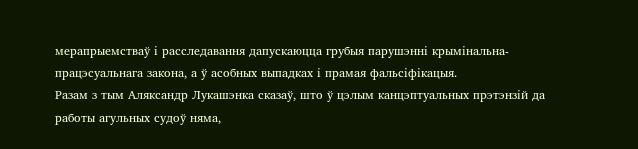мерапрыемстваў і расследавання дапускаюцца грубыя парушэнні крымінальна-працэсуальнага закона, а ў асобных выпадках і прамая фальсіфікацыя.
Разам з тым Аляксандр Лукашэнка сказаў, што ў цэлым канцэптуальных прэтэнзій да работы агульных судоў няма,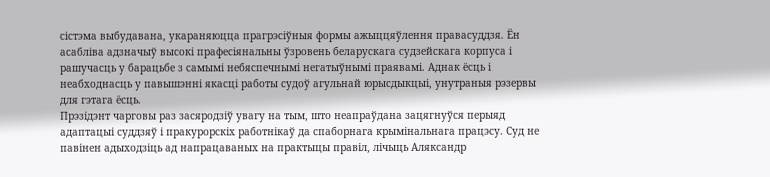сістэма выбудавана, укараняюцца прагрэсіўныя формы ажыццяўлення правасуддзя. Ён асабліва адзначыў высокі прафесіянальны ўзровень беларускага судзейскага корпуса і рашучасць у барацьбе з самымі небяспечнымі негатыўнымі праявамі. Аднак ёсць і неабходнасць у павышэнні якасці работы судоў агульнай юрысдыкцыі, унутраныя рэзервы для гэтага ёсць.
Прэзідэнт чарговы раз засяродзіў увагу на тым, што неапраўдана зацягнуўся перыяд адаптацыі суддзяў і пракурорскіх работнікаў да спаборнага крымінальнага працэсу. Суд не павінен адыходзіць ад напрацаваных на практыцы правіл, лічыць Аляксандр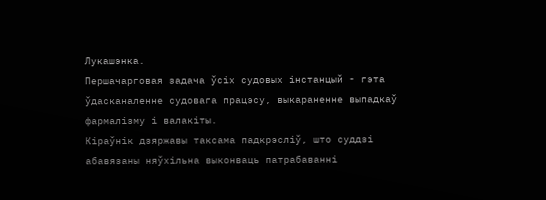Лукашэнка.
Першачарговая задача ўсіх судовых інстанцый - гэта ўдасканаленне судовага працэсу, выкараненне выпадкаў фармалізму і валакіты.
Кіраўнік дзяржавы таксама падкрэсліў, што суддзі абавязаны няўхільна выконваць патрабаванні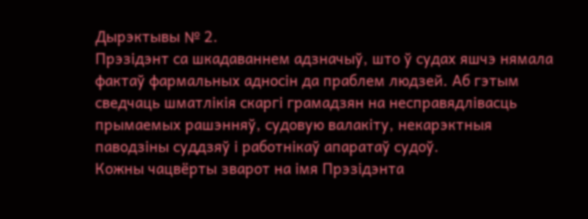Дырэктывы № 2.
Прэзідэнт са шкадаваннем адзначыў, што ў судах яшчэ нямала фактаў фармальных адносін да праблем людзей. Аб гэтым сведчаць шматлікія скаргі грамадзян на несправядлівасць прымаемых рашэнняў, судовую валакіту, некарэктныя паводзіны суддзяў і работнікаў апаратаў судоў.
Кожны чацвёрты зварот на імя Прэзідэнта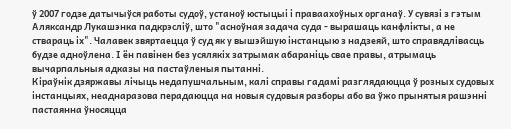ў 2007 годзе датычыўся работы судоў, устаноў юстыцыі і праваахоўных органаў. У сувязі з гэтым Аляксандр Лукашэнка падкрэсліў, што "асноўная задача суда - вырашаць канфлікты, а не ствараць іх". Чалавек звяртаецца ў суд як у вышэйшую інстанцыю з надзеяй, што справядлівасць будзе адноўлена. І ён павінен без усялякіх затрымак абараніць свае правы, атрымаць вычарпальныя адказы на пастаўленыя пытанні.
Кіраўнік дзяржавы лічыць недапушчальным, калі справы гадамі разглядаюцца ў розных судовых інстанцыях, неаднаразова перадаюцца на новыя судовыя разборы або ва ўжо прынятыя рашэнні пастаянна ўносяцца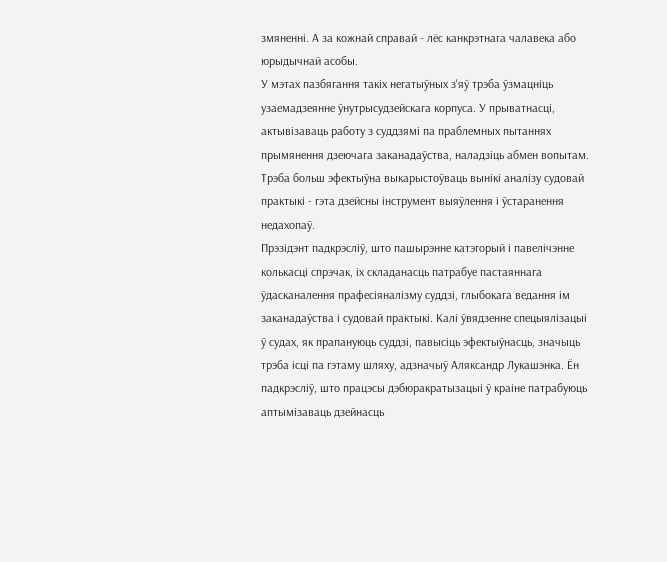змяненні. А за кожнай справай - лёс канкрэтнага чалавека або юрыдычнай асобы.
У мэтах пазбягання такіх негатыўных з'яў трэба ўзмацніць узаемадзеянне ўнутрысудзейскага корпуса. У прыватнасці, актывізаваць работу з суддзямі па праблемных пытаннях прымянення дзеючага заканадаўства, наладзіць абмен вопытам. Трэба больш эфектыўна выкарыстоўваць вынікі аналізу судовай практыкі - гэта дзейсны інструмент выяўлення і ўстаранення недахопаў.
Прэзідэнт падкрэсліў, што пашырэнне катэгорый і павелічэнне колькасці спрэчак, іх складанасць патрабуе пастаяннага ўдасканалення прафесіяналізму суддзі, глыбокага ведання ім заканадаўства і судовай практыкі. Калі ўвядзенне спецыялізацыі ў судах, як прапануюць суддзі, павысіць эфектыўнасць, значыць трэба ісці па гэтаму шляху, адзначыў Аляксандр Лукашэнка. Ён падкрэсліў, што працэсы дэбюракратызацыі ў краіне патрабуюць аптымізаваць дзейнасць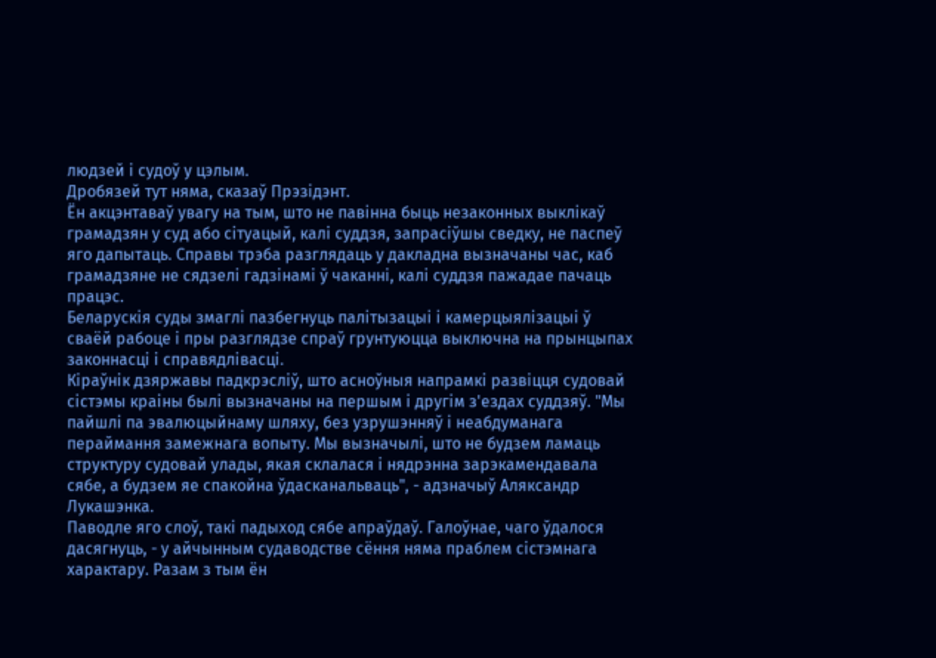людзей і судоў у цэлым.
Дробязей тут няма, сказаў Прэзідэнт.
Ён акцэнтаваў увагу на тым, што не павінна быць незаконных выклікаў грамадзян у суд або сітуацый, калі суддзя, запрасіўшы сведку, не паспеў яго дапытаць. Справы трэба разглядаць у дакладна вызначаны час, каб грамадзяне не сядзелі гадзінамі ў чаканні, калі суддзя пажадае пачаць працэс.
Беларускія суды змаглі пазбегнуць палітызацыі і камерцыялізацыі ў сваёй рабоце і пры разглядзе спраў грунтуюцца выключна на прынцыпах законнасці і справядлівасці.
Кіраўнік дзяржавы падкрэсліў, што асноўныя напрамкі развіцця судовай сістэмы краіны былі вызначаны на першым і другім з'ездах суддзяў. "Мы пайшлі па эвалюцыйнаму шляху, без узрушэнняў і неабдуманага пераймання замежнага вопыту. Мы вызначылі, што не будзем ламаць структуру судовай улады, якая склалася і нядрэнна зарэкамендавала сябе, а будзем яе спакойна ўдасканальваць", - адзначыў Аляксандр Лукашэнка.
Паводле яго слоў, такі падыход сябе апраўдаў. Галоўнае, чаго ўдалося дасягнуць, - у айчынным судаводстве сёння няма праблем сістэмнага характару. Разам з тым ён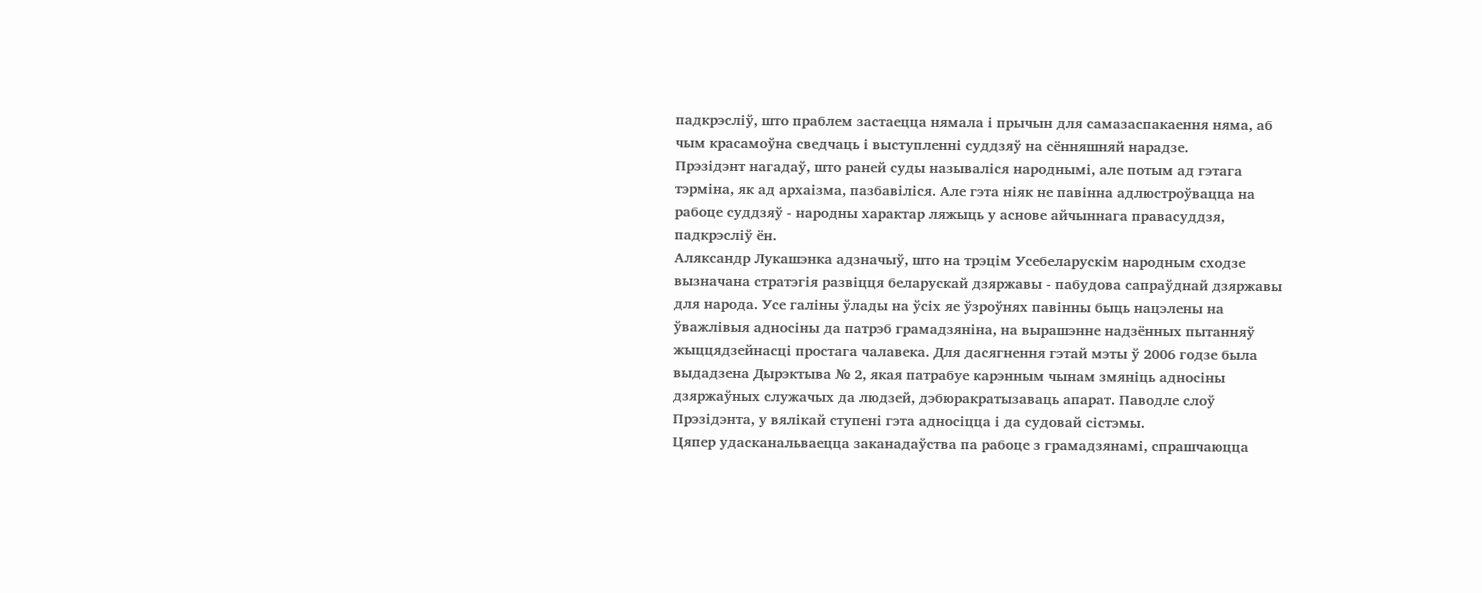падкрэсліў, што праблем застаецца нямала і прычын для самазаспакаення няма, аб чым красамоўна сведчаць і выступленні суддзяў на сённяшняй нарадзе.
Прэзідэнт нагадаў, што раней суды называліся народнымі, але потым ад гэтага тэрміна, як ад архаізма, пазбавіліся. Але гэта ніяк не павінна адлюстроўвацца на рабоце суддзяў - народны характар ляжыць у аснове айчыннага правасуддзя, падкрэсліў ён.
Аляксандр Лукашэнка адзначыў, што на трэцім Усебеларускім народным сходзе вызначана стратэгія развіцця беларускай дзяржавы - пабудова сапраўднай дзяржавы для народа. Усе галіны ўлады на ўсіх яе ўзроўнях павінны быць нацэлены на ўважлівыя адносіны да патрэб грамадзяніна, на вырашэнне надзённых пытанняў жыццядзейнасці простага чалавека. Для дасягнення гэтай мэты ў 2006 годзе была выдадзена Дырэктыва № 2, якая патрабуе карэнным чынам змяніць адносіны дзяржаўных служачых да людзей, дэбюракратызаваць апарат. Паводле слоў Прэзідэнта, у вялікай ступені гэта адносіцца і да судовай сістэмы.
Цяпер удасканальваецца заканадаўства па рабоце з грамадзянамі, спрашчаюцца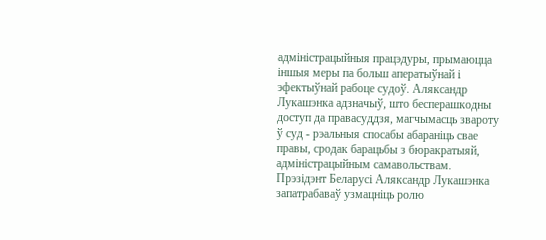адміністрацыйныя працэдуры, прымаюцца іншыя меры па больш аператыўнай і эфектыўнай рабоце судоў. Аляксандр Лукашэнка адзначыў, што бесперашкодны доступ да правасуддзя, магчымасць звароту ў суд - рэальныя спосабы абараніць свае правы, сродак барацьбы з бюракратыяй, адміністрацыйным самавольствам.
Прэзідэнт Беларусі Аляксандр Лукашэнка запатрабаваў узмацніць ролю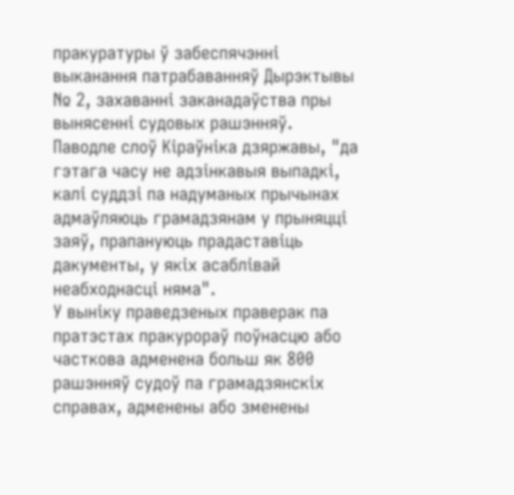пракуратуры ў забеспячэнні выканання патрабаванняў Дырэктывы № 2, захаванні заканадаўства пры вынясенні судовых рашэнняў.
Паводле слоў Кіраўніка дзяржавы, "да гэтага часу не адзінкавыя выпадкі, калі суддзі па надуманых прычынах адмаўляюць грамадзянам у прыняцці заяў, прапануюць прадаставіць дакументы, у якіх асаблівай неабходнасці няма".
У выніку праведзеных праверак па пратэстах пракурораў поўнасцю або часткова адменена больш як 800 рашэнняў судоў па грамадзянскіх справах, адменены або зменены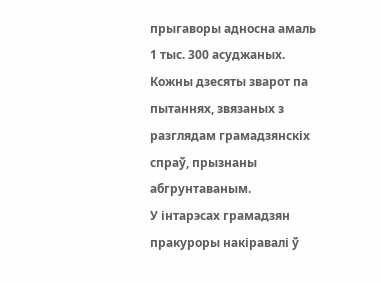прыгаворы адносна амаль 1 тыс. 300 асуджаных. Кожны дзесяты зварот па пытаннях, звязаных з разглядам грамадзянскіх спраў, прызнаны абгрунтаваным.
У інтарэсах грамадзян пракуроры накіравалі ў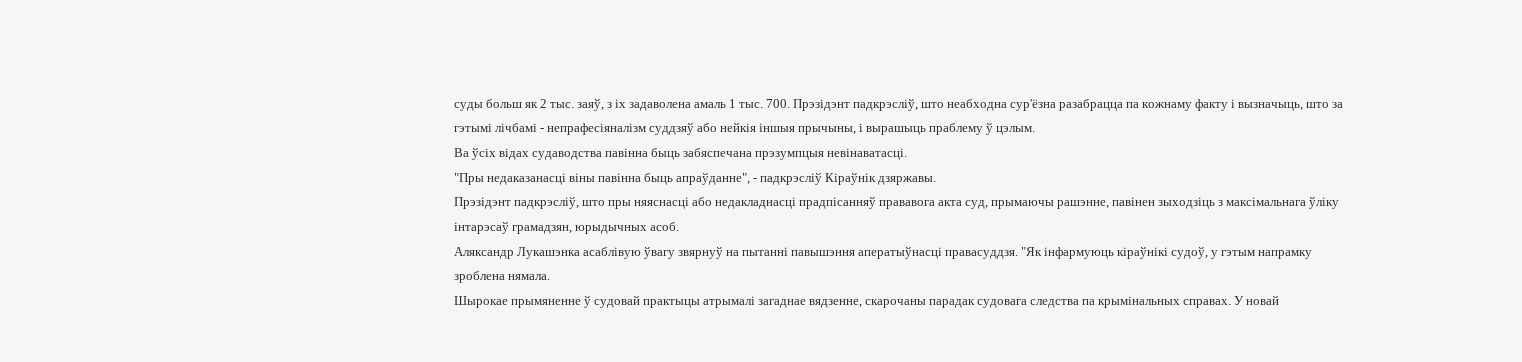суды больш як 2 тыс. заяў, з іх задаволена амаль 1 тыс. 700. Прэзідэнт падкрэсліў, што неабходна сур'ёзна разабрацца па кожнаму факту і вызначыць, што за гэтымі лічбамі - непрафесіяналізм суддзяў або нейкія іншыя прычыны, і вырашыць праблему ў цэлым.
Ва ўсіх відах судаводства павінна быць забяспечана прэзумпцыя невінаватасці.
"Пры недаказанасці віны павінна быць апраўданне", - падкрэсліў Кіраўнік дзяржавы.
Прэзідэнт падкрэсліў, што пры няяснасці або недакладнасці прадпісанняў прававога акта суд, прымаючы рашэнне, павінен зыходзіць з максімальнага ўліку інтарэсаў грамадзян, юрыдычных асоб.
Аляксандр Лукашэнка асаблівую ўвагу звярнуў на пытанні павышэння аператыўнасці правасуддзя. "Як інфармуюць кіраўнікі судоў, у гэтым напрамку зроблена нямала.
Шырокае прымяненне ў судовай практыцы атрымалі загаднае вядзенне, скарочаны парадак судовага следства па крымінальных справах. У новай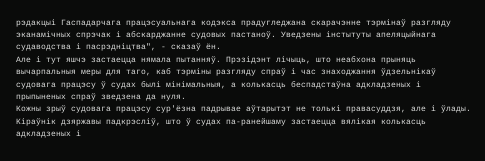рэдакцыі Гаспадарчага працэсуальнага кодэкса прадугледжана скарачэнне тэрмінаў разгляду эканамічных спрэчак і абскарджанне судовых пастаноў. Уведзены інстытуты апеляцыйнага судаводства і пасрэдніцтва", - сказаў ён.
Але і тут яшчэ застаецца нямала пытанняў. Прэзідэнт лічыць, што неабхона прыняць вычарпальныя меры для таго, каб тэрміны разгляду спраў і час знаходжання ўдзельнікаў судовага працэсу ў судах былі мінімальныя, а колькасць беспадстаўна адкладзеных і прыпыненых спраў зведзена да нуля.
Кожны зрыў судовага працэсу сур'ёзна падрывае аўтарытэт не толькі правасуддзя, але і ўлады.
Кіраўнік дзяржавы падкрэсліў, што ў судах па-ранейшаму застаецца вялікая колькасць адкладзеных і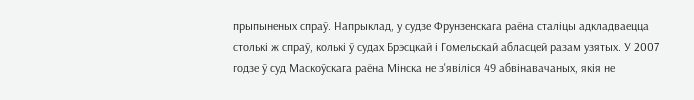прыпыненых спраў. Напрыклад, у судзе Фрунзенскага раёна сталіцы адкладваецца столькі ж спраў, колькі ў судах Брэсцкай і Гомельскай абласцей разам узятых. У 2007 годзе ў суд Маскоўскага раёна Мінска не з'явіліся 49 абвінавачаных, якія не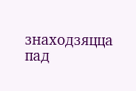знаходзяцца пад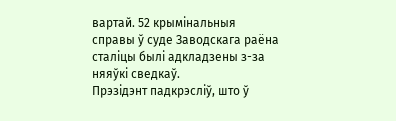вартай. 52 крымінальныя справы ў суде Заводскага раёна сталіцы былі адкладзены з-за няяўкі сведкаў.
Прэзідэнт падкрэсліў, што ў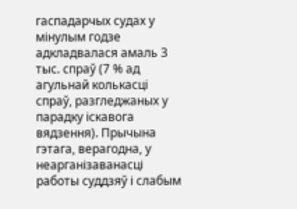гаспадарчых судах у мінулым годзе адкладвалася амаль 3 тыс. спраў (7 % ад агульнай колькасці спраў, разгледжаных у парадку іскавога вядзення). Прычына гэтага, верагодна, у неарганізаванасці работы суддзяў і слабым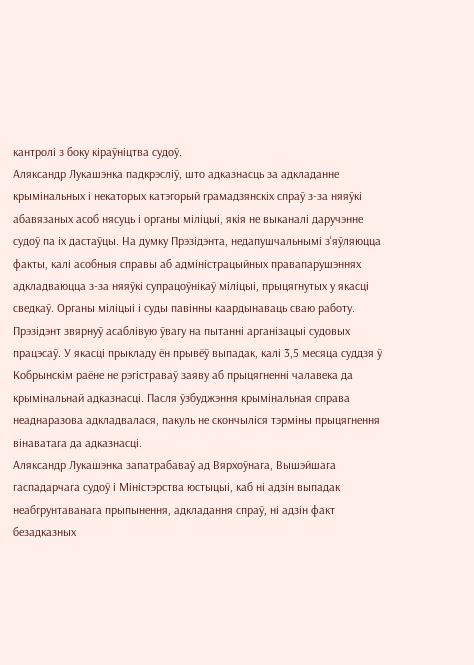кантролі з боку кіраўніцтва судоў.
Аляксандр Лукашэнка падкрэсліў, што адказнасць за адкладанне крымінальных і некаторых катэгорый грамадзянскіх спраў з-за няяўкі абавязаных асоб нясуць і органы міліцыі, якія не выканалі даручэнне судоў па іх дастаўцы. На думку Прэзідэнта, недапушчальнымі з'яўляюцца факты, калі асобныя справы аб адміністрацыйных правапарушэннях адкладваюцца з-за няяўкі супрацоўнікаў міліцыі, прыцягнутых у якасці сведкаў. Органы міліцыі і суды павінны каардынаваць сваю работу.
Прэзідэнт звярнуў асаблівую ўвагу на пытанні арганізацыі судовых працэсаў. У якасці прыкладу ён прывёў выпадак, калі 3,5 месяца суддзя ў Кобрынскім раёне не рэгістраваў заяву аб прыцягненні чалавека да крымінальнай адказнасці. Пасля ўзбуджэння крымінальная справа неаднаразова адкладвалася, пакуль не скончыліся тэрміны прыцягнення вінаватага да адказнасці.
Аляксандр Лукашэнка запатрабаваў ад Вярхоўнага, Вышэйшага гаспадарчага судоў і Міністэрства юстыцыі, каб ні адзін выпадак неабгрунтаванага прыпынення, адкладання спраў, ні адзін факт безадказных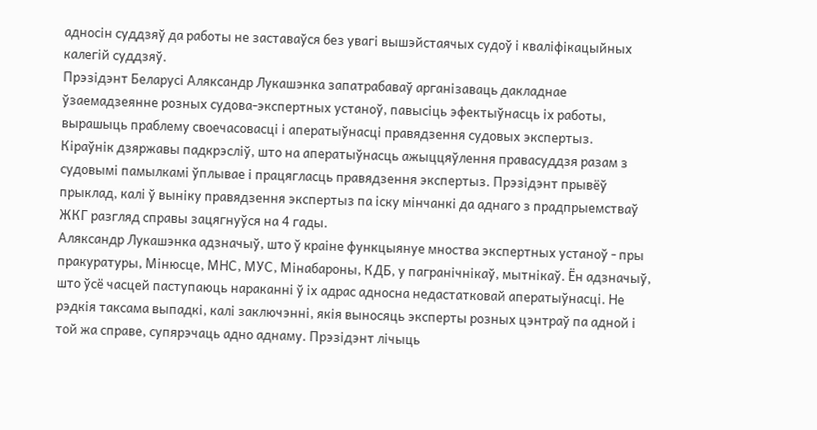адносін суддзяў да работы не заставаўся без увагі вышэйстаячых судоў і кваліфікацыйных калегій суддзяў.
Прэзідэнт Беларусі Аляксандр Лукашэнка запатрабаваў арганізаваць дакладнае ўзаемадзеянне розных судова-экспертных устаноў, павысіць эфектыўнасць іх работы, вырашыць праблему своечасовасці і аператыўнасці правядзення судовых экспертыз.
Кіраўнік дзяржавы падкрэсліў, што на аператыўнасць ажыццяўлення правасуддзя разам з судовымі памылкамі ўплывае і працягласць правядзення экспертыз. Прэзідэнт прывёў прыклад, калі ў выніку правядзення экспертыз па іску мінчанкі да аднаго з прадпрыемстваў ЖКГ разгляд справы зацягнуўся на 4 гады.
Аляксандр Лукашэнка адзначыў, што ў краіне функцыянуе мноства экспертных устаноў - пры пракуратуры, Мінюсце, МНС, МУС, Мінабароны, КДБ, у пагранічнікаў, мытнікаў. Ён адзначыў, што ўсё часцей паступаюць нараканні ў іх адрас адносна недастатковай аператыўнасці. Не рэдкія таксама выпадкі, калі заключэнні, якія выносяць эксперты розных цэнтраў па адной і той жа справе, супярэчаць адно аднаму. Прэзідэнт лічыць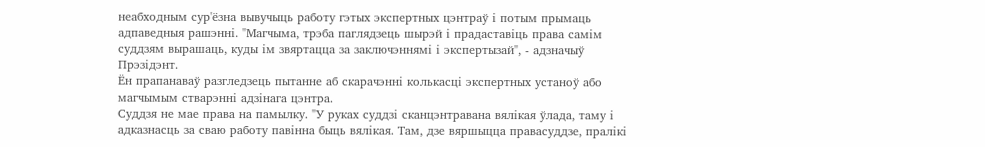неабходным сур'ёзна вывучыць работу гэтых экспертных цэнтраў і потым прымаць адпаведныя рашэнні. "Магчыма, трэба паглядзець шырэй і прадаставіць права самім суддзям вырашаць, куды ім звяртацца за заключэннямі і экспертызай", - адзначыў Прэзідэнт.
Ён прапанаваў разгледзець пытанне аб скарачэнні колькасці экспертных устаноў або магчымым стварэнні адзінага цэнтра.
Суддзя не мае права на памылку. "У руках суддзі сканцэнтравана вялікая ўлада, таму і адказнасць за сваю работу павінна быць вялікая. Там, дзе вяршыцца правасуддзе, пралікі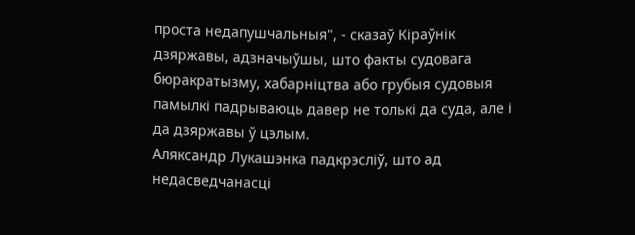проста недапушчальныя", - сказаў Кіраўнік дзяржавы, адзначыўшы, што факты судовага бюракратызму, хабарніцтва або грубыя судовыя памылкі падрываюць давер не толькі да суда, але і да дзяржавы ў цэлым.
Аляксандр Лукашэнка падкрэсліў, што ад недасведчанасці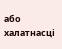або халатнасці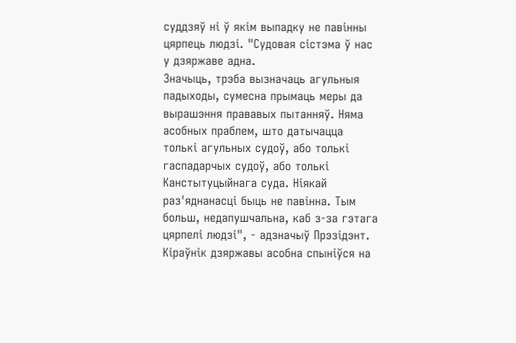суддзяў ні ў якім выпадку не павінны цярпець людзі. "Судовая сістэма ў нас у дзяржаве адна.
Значыць, трэба вызначаць агульныя падыходы, сумесна прымаць меры да вырашэння прававых пытанняў. Няма асобных праблем, што датычацца толькі агульных судоў, або толькі гаспадарчых судоў, або толькі Канстытуцыйнага суда. Ніякай раз'яднанасці быць не павінна. Тым больш, недапушчальна, каб з-за гэтага цярпелі людзі", - адзначыў Прэзідэнт.
Кіраўнік дзяржавы асобна спыніўся на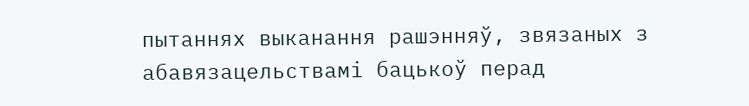пытаннях выканання рашэнняў, звязаных з абавязацельствамі бацькоў перад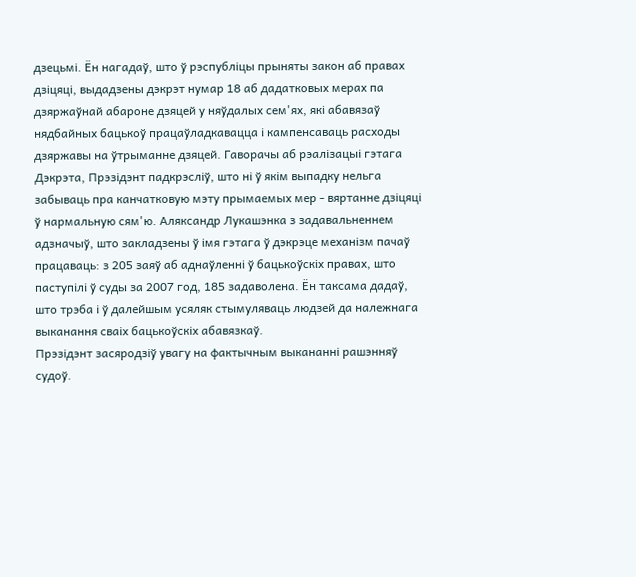дзецьмі. Ён нагадаў, што ў рэспубліцы прыняты закон аб правах дзіцяці, выдадзены дэкрэт нумар 18 аб дадатковых мерах па дзяржаўнай абароне дзяцей у няўдалых сем'ях, які абавязаў нядбайных бацькоў працаўладкавацца і кампенсаваць расходы дзяржавы на ўтрыманне дзяцей. Гаворачы аб рэалізацыі гэтага Дэкрэта, Прэзідэнт падкрэсліў, што ні ў якім выпадку нельга забываць пра канчатковую мэту прымаемых мер - вяртанне дзіцяці ў нармальную сям'ю. Аляксандр Лукашэнка з задавальненнем адзначыў, што закладзены ў імя гэтага ў дэкрэце механізм пачаў працаваць: з 205 заяў аб аднаўленні ў бацькоўскіх правах, што паступілі ў суды за 2007 год, 185 задаволена. Ён таксама дадаў, што трэба і ў далейшым усяляк стымуляваць людзей да належнага выканання сваіх бацькоўскіх абавязкаў.
Прэзідэнт засяродзіў увагу на фактычным выкананні рашэнняў судоў.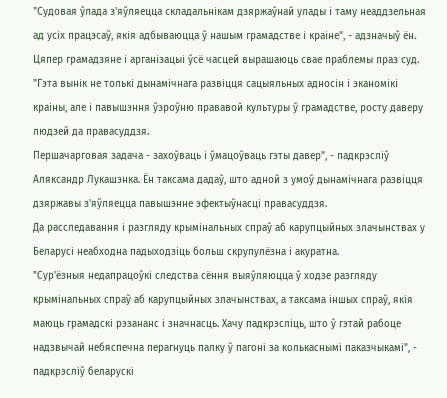"Судовая ўлада з'яўляецца складальнікам дзяржаўнай улады і таму неаддзельная ад усіх працэсаў, якія адбываюцца ў нашым грамадстве і краіне", - адзначыў ён. Цяпер грамадзяне і арганізацыі ўсё часцей вырашаюць свае праблемы праз суд. "Гэта вынік не толькі дынамічнага развіцця сацыяльных адносін і эканомікі краіны, але і павышэння ўзроўню прававой культуры ў грамадстве, росту даверу людзей да правасуддзя.
Першачарговая задача - захоўваць і ўмацоўваць гэты давер", - падкрэсліў Аляксандр Лукашэнка. Ён таксама дадаў, што адной з умоў дынамічнага развіцця дзяржавы з'яўляецца павышэнне эфектыўнасці правасуддзя.
Да расследавання і разгляду крымінальных спраў аб карупцыйных злачынствах у Беларусі неабходна падыходзіць больш скрупулёзна і акуратна.
"Сур'ёзныя недапрацоўкі следства сёння выяўляюцца ў ходзе разгляду крымінальных спраў аб карупцыйных злачынствах, а таксама іншых спраў, якія маюць грамадскі рэзананс і значнасць. Хачу падкрэсліць, што ў гэтай рабоце надзвычай небяспечна перагнуць палку ў пагоні за колькаснымі паказчыкамі", - падкрэсліў беларускі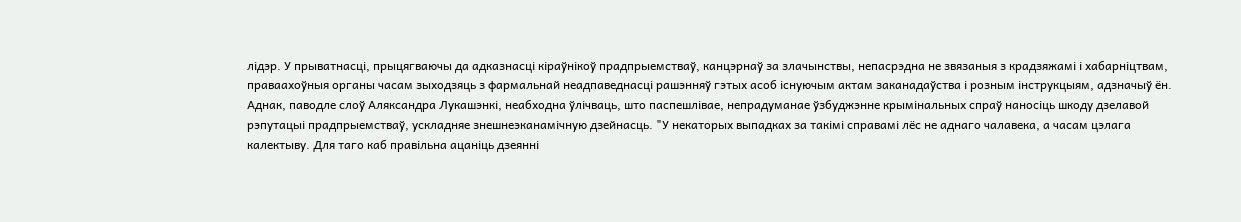лідэр. У прыватнасці, прыцягваючы да адказнасці кіраўнікоў прадпрыемстваў, канцэрнаў за злачынствы, непасрэдна не звязаныя з крадзяжамі і хабарніцтвам, праваахоўныя органы часам зыходзяць з фармальнай неадпаведнасці рашэнняў гэтых асоб існуючым актам заканадаўства і розным інструкцыям, адзначыў ён.
Аднак, паводле слоў Аляксандра Лукашэнкі, неабходна ўлічваць, што паспешлівае, непрадуманае ўзбуджэнне крымінальных спраў наносіць шкоду дзелавой рэпутацыі прадпрыемстваў, ускладняе знешнеэканамічную дзейнасць. "У некаторых выпадках за такімі справамі лёс не аднаго чалавека, а часам цэлага калектыву. Для таго каб правільна ацаніць дзеянні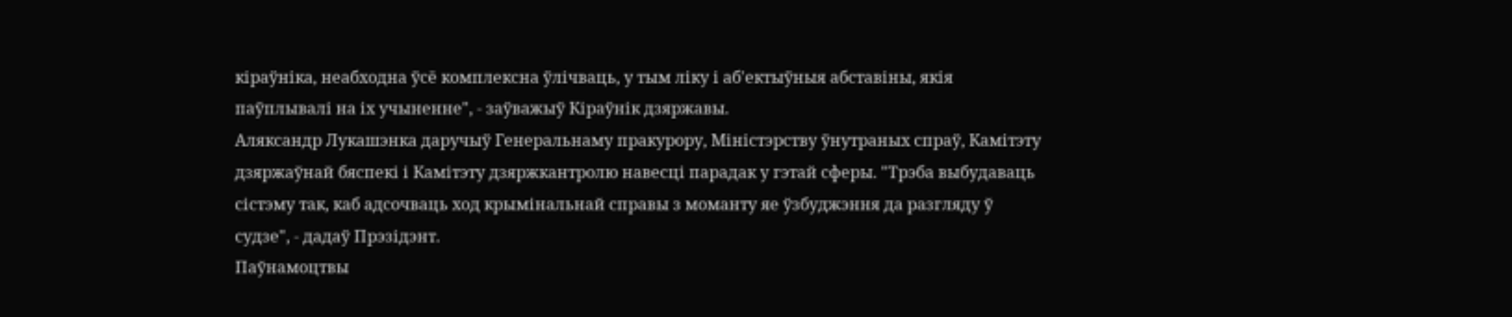кіраўніка, неабходна ўсё комплексна ўлічваць, у тым ліку і аб'ектыўныя абставіны, якія паўплывалі на іх учыненне", - заўважыў Кіраўнік дзяржавы.
Аляксандр Лукашэнка даручыў Генеральнаму пракурору, Міністэрству ўнутраных спраў, Камітэту дзяржаўнай бяспекі і Камітэту дзяржкантролю навесці парадак у гэтай сферы. "Трэба выбудаваць сістэму так, каб адсочваць ход крымінальнай справы з моманту яе ўзбуджэння да разгляду ў судзе", - дадаў Прэзідэнт.
Паўнамоцтвы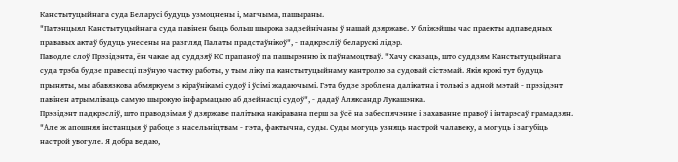Канстытуцыйнага суда Беларусі будуць узмоцнены і, магчыма, пашыраны.
"Патэнцыял Канстытуцыйнага суда павінен быць больш шырока задзейнічаны ў нашай дзяржаве. У бліжэйшы час праекты адпаведных прававых актаў будуць унесены на разгляд Палаты прадстаўнікоў", - падкрэсліў беларускі лідэр.
Паводле слоў Прэзідэнта, ён чакае ад суддзяў КС прапаноў па пашырэнню іх паўнамоцтваў. "Хачу сказаць, што суддзям Канстытуцыйнага суда трэба будзе правесці пэўную частку работы, у тым ліку па канстытуцыйнаму кантролю за судовай сістэмай. Якія крокі тут будуць прыняты, мы абавязкова абмяркуем з кіраўнікамі судоў і ўсімі жадаючымі. Гэта будзе зроблена далікатна і толькі з адной мэтай - прэзідэнт павінен атрымліваць самую шырокую інфармацыю аб дзейнасці судоў", - дадаў Аляксандр Лукашэнка.
Прэзідэнт падкрэсліў, што праводзімая ў дзяржаве палітыка накіравана перш за ўсё на забеспячэнне і захаванне правоў і інтарэсаў грамадзян. "Але ж апошняя інстанцыя ў рабоце з насельніцтвам - гэта, фактычна, суды. Суды могуць узняць настрой чалавеку, а могуць і загубіць настрой увогуле. Я добра ведаю,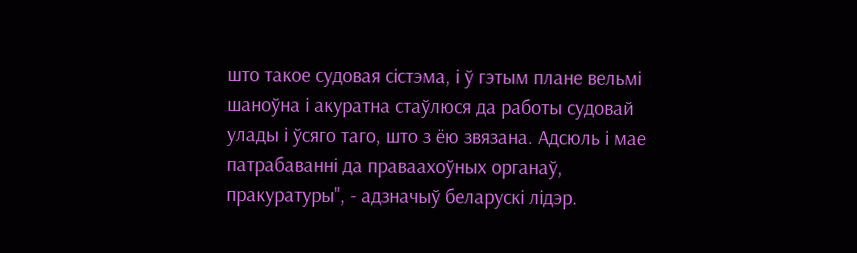што такое судовая сістэма, і ў гэтым плане вельмі шаноўна і акуратна стаўлюся да работы судовай улады і ўсяго таго, што з ёю звязана. Адсюль і мае патрабаванні да праваахоўных органаў, пракуратуры", - адзначыў беларускі лідэр.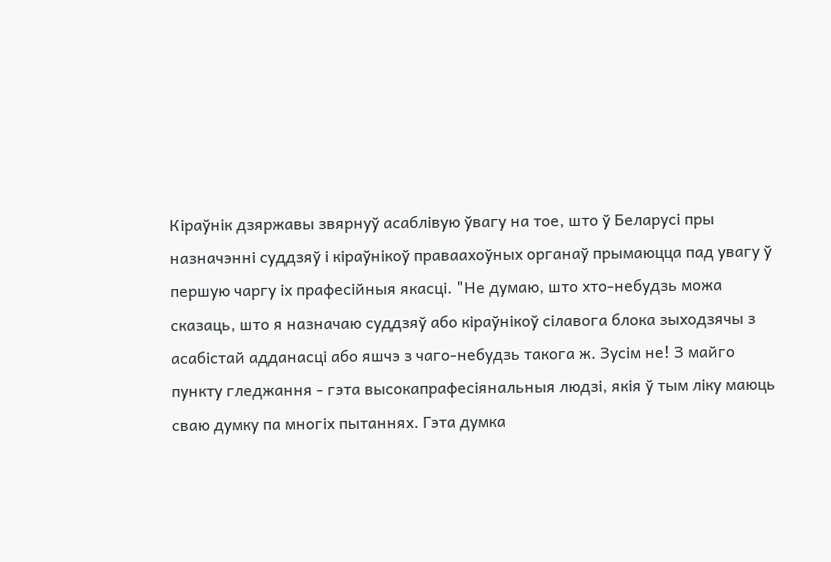Кіраўнік дзяржавы звярнуў асаблівую ўвагу на тое, што ў Беларусі пры назначэнні суддзяў і кіраўнікоў праваахоўных органаў прымаюцца пад увагу ў першую чаргу іх прафесійныя якасці. "Не думаю, што хто-небудзь можа сказаць, што я назначаю суддзяў або кіраўнікоў сілавога блока зыходзячы з асабістай адданасці або яшчэ з чаго-небудзь такога ж. Зусім не! З майго пункту гледжання - гэта высокапрафесіянальныя людзі, якія ў тым ліку маюць сваю думку па многіх пытаннях. Гэта думка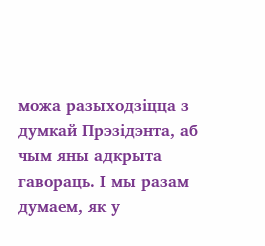можа разыходзіцца з думкай Прэзідэнта, аб чым яны адкрыта гавораць. І мы разам думаем, як у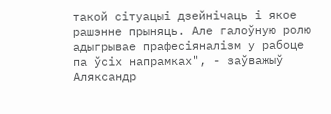такой сітуацыі дзейнічаць і якое рашэнне прыняць. Але галоўную ролю адыгрывае прафесіяналізм у рабоце па ўсіх напрамках", - заўважыў Аляксандр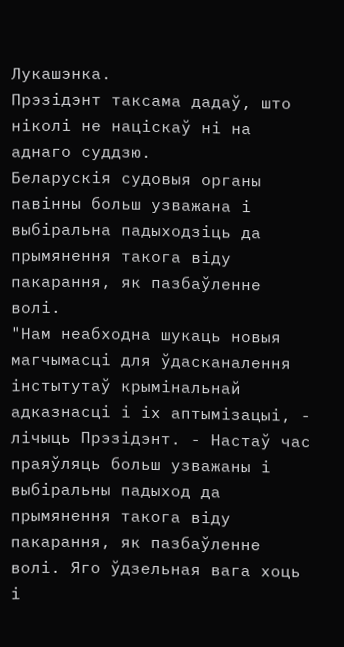Лукашэнка.
Прэзідэнт таксама дадаў, што ніколі не націскаў ні на аднаго суддзю.
Беларускія судовыя органы павінны больш узважана і выбіральна падыходзіць да прымянення такога віду пакарання, як пазбаўленне волі.
"Нам неабходна шукаць новыя магчымасці для ўдасканалення інстытутаў крымінальнай адказнасці і іх аптымізацыі, - лічыць Прэзідэнт. - Настаў час праяўляць больш узважаны і выбіральны падыход да прымянення такога віду пакарання, як пазбаўленне волі. Яго ўдзельная вага хоць і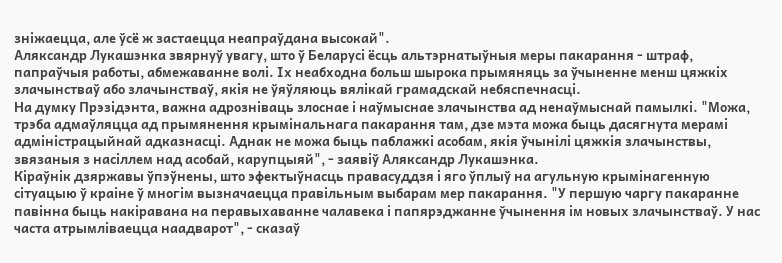зніжаецца, але ўсё ж застаецца неапраўдана высокай".
Аляксандр Лукашэнка звярнуў увагу, што ў Беларусі ёсць альтэрнатыўныя меры пакарання - штраф, папраўчыя работы, абмежаванне волі. Іх неабходна больш шырока прымяняць за ўчыненне менш цяжкіх злачынстваў або злачынстваў, якія не ўяўляюць вялікай грамадскай небяспечнасці.
На думку Прэзідэнта, важна адрозніваць злоснае і наўмыснае злачынства ад ненаўмыснай памылкі. "Можа, трэба адмаўляцца ад прымянення крымінальнага пакарання там, дзе мэта можа быць дасягнута мерамі адміністрацыйнай адказнасці. Аднак не можа быць паблажкі асобам, якія ўчынілі цяжкія злачынствы, звязаныя з насіллем над асобай, карупцыяй", - заявіў Аляксандр Лукашэнка.
Кіраўнік дзяржавы ўпэўнены, што эфектыўнасць правасуддзя і яго ўплыў на агульную крымінагенную сітуацыю ў краіне ў многім вызначаецца правільным выбарам мер пакарання. "У першую чаргу пакаранне павінна быць накіравана на перавыхаванне чалавека і папярэджанне ўчынення ім новых злачынстваў. У нас часта атрымліваецца наадварот", - сказаў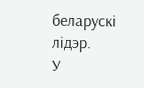беларускі лідэр.
У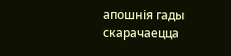апошнія гады скарачаецца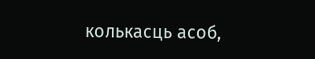колькасць асоб,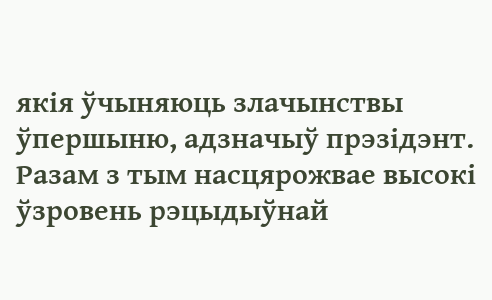якія ўчыняюць злачынствы ўпершыню, адзначыў прэзідэнт. Разам з тым насцярожвае высокі ўзровень рэцыдыўнай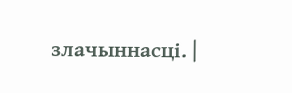злачыннасці. |